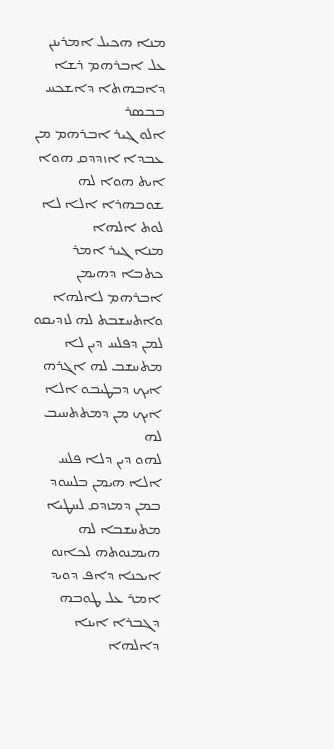ܡܢܐ ܗܟܝܠ ܐܡܪܝܢܢ ܥܠ ܐܒܪܗܡ ܪܫܐ ܕܐܒܗܬܐ ܕܐܫܟܚ ܒܒܤܪ
ܐܠܘ ܓܝܪ ܐܒܪܗܡ ܡܢ ܥܒܕܐ ܐܙܕܕܩ ܗܘܐ ܐܝܬ ܗܘܐ ܠܗ ܫܘܒܗܪܐ ܐܠܐ ܠܐ ܠܘܬ ܐܠܗܐ
ܡܢܐ ܓܝܪ ܐܡܪ ܟܬܒܐ ܕܗܝܡܢ ܐܒܪܗܡ ܠܐܠܗܐ ܘܐܬܚܫܒܬ ܠܗ ܠܙܕܝܩܘ
ܠܡܢ ܕܦܠܚ ܕܝܢ ܠܐ ܡܬܚܫܒ ܠܗ ܐܓܪܗ ܐܝܟ ܕܒܛܝܒܘ ܐܠܐ ܐܝܟ ܡܢ ܕܡܬܬܚܝܒ ܠܗ
ܠܗܘ ܕܝܢ ܕܠܐ ܦܠܚ ܐܠܐ ܗܝܡܢ ܒܠܚܘܕ ܒܡܢ ܕܡܙܕܩ ܠܚܛܝܐ ܡܬܚܫܒܐ ܠܗ ܗܝܡܢܘܬܗ ܠܟܐܢܘ
ܐܝܟܢܐ ܕܐܦ ܕܘܝܕ ܐܡܪ ܥܠ ܛܘܒܗ ܕܓܒܪܐ ܐܝܢܐ ܕܐܠܗܐ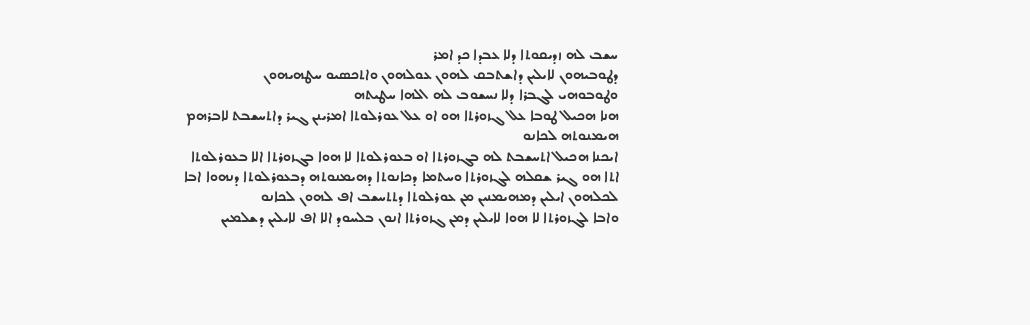ܚܫܒ ܠܗ ܙܕܝܩܘܬܐ ܕܠܐ ܥܒܕܐ ܟܕ ܐܡܪ
ܕܛܘܒܝܗܘܢ ܠܐܝܠܝܢ ܕܐܫܬܒܩ ܠܗܘܢ ܥܘܠܗܘܢ ܘܐܬܟܤܝܘ ܚܛܗܝܗܘܢ
ܘܛܘܒܘܗܝ ܠܓܒܪܐ ܕܠܐ ܢܚܫܘܒ ܠܗ ܐܠܗܐ ܚܛܝܬܗ
ܗܢܐ ܗܟܝܠ ܛܘܒܐ ܥܠ ܓܙܘܪܬܐ ܗܘ ܐܘ ܥܠ ܥܘܪܠܘܬܐ ܐܡܪܝܢܢ ܓܝܪ ܕܐܬܚܫܒܬ ܠܐܒܪܗܡ ܗܝܡܢܘܬܗ ܠܟܐܢܘ
ܐܝܟܢܐ ܗܟܝܠ ܐܬܚܫܒܬ ܠܗ ܒܓܙܘܪܬܐ ܐܘ ܒܥܘܪܠܘܬܐ ܠܐ ܗܘܐ ܒܓܙܘܪܬܐ ܐܠܐ ܒܥܘܪܠܘܬܐ
ܐܬܐ ܗܘ ܓܝܪ ܫܩܠܗ ܠܓܙܘܪܬܐ ܘܚܬܡܐ ܕܟܐܢܘܬܐ ܕܗܝܡܢܘܬܗ ܕܒܥܘܪܠܘܬܐ ܕܢܗܘܐ ܐܒܐ ܠܟܠܗܘܢ ܐܝܠܝܢ ܕܡܗܝܡܢܝܢ ܡܢ ܥܘܪܠܘܬܐ ܕܬܬܚܫܒ ܐܦ ܠܗܘܢ ܠܟܐܢܘ
ܘܐܒܐ ܠܓܙܘܪܬܐ ܠܐ ܗܘܐ ܠܐܝܠܝܢ ܕܡܢ ܓܙܘܪܬܐ ܐܢܘܢ ܒܠܚܘܕ ܐܠܐ ܐܦ ܠܐܝܠܝܢ ܕܫܠܡܝܢ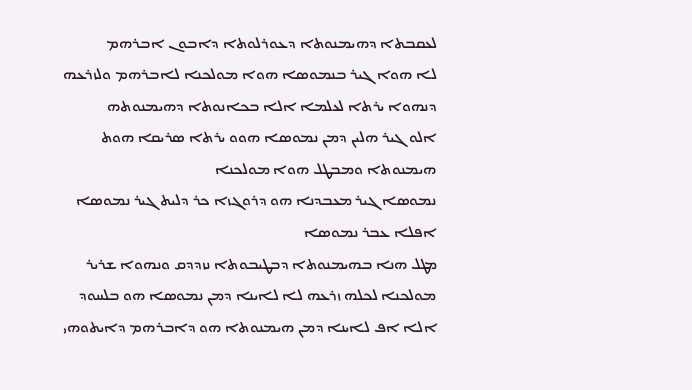ܠܥܩܒܬܐ ܕܗܝܡܢܘܬܐ ܕܥܘܪܠܘܬܐ ܕܐܒܘܢ ܐܒܪܗܡ
ܠܐ ܗܘܐ ܓܝܪ ܒܢܡܘܤܐ ܗܘܐ ܡܘܠܟܢܐ ܠܐܒܪܗܡ ܘܠܙܪܥܗ ܕܢܗܘܐ ܝܪܬܐ ܠܥܠܡܐ ܐܠܐ ܒܟܐܢܘܬܐ ܕܗܝܡܢܘܬܗ
ܐܠܘ ܓܝܪ ܗܠܝܢ ܕܡܢ ܢܡܘܤܐ ܗܘܘ ܝܪܬܐ ܤܪܝܩܐ ܗܘܬ ܗܝܡܢܘܬܐ ܘܡܒܛܠ ܗܘܐ ܡܘܠܟܢܐ
ܢܡܘܤܐ ܓܝܪ ܡܥܒܕܢܐ ܗܘ ܕܪܘܓܙܐ ܟܪ ܕܠܝܬ ܓܝܪ ܢܡܘܤܐ ܐܦܠܐ ܥܒܪ ܢܡܘܤܐ
ܡܛܠ ܗܢܐ ܒܗܝܡܢܘܬܐ ܕܒܛܝܒܘܬܐ ܢܙܕܕܩ ܘܢܗܘܐ ܫܪܝܪ ܡܘܠܟܢܐ ܠܟܠܗ ܙܪܥܗ ܠܐ ܠܐܝܢܐ ܕܡܢ ܢܡܘܤܐ ܗܘ ܒܠܚܘܕ ܐܠܐ ܐܦ ܠܐܝܢܐ ܕܡܢ ܗܝܡܢܘܬܐ ܗܘ ܕܐܒܪܗܡ ܕܐܝܬܘܗܝ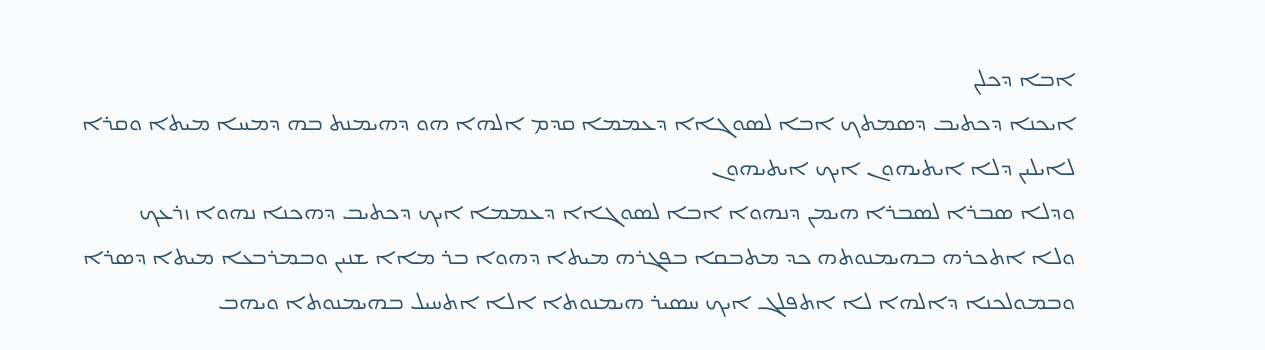ܐܒܐ ܕܟܠܢ
ܐܝܟܢܐ ܕܟܬܝܒ ܕܤܡܬܟ ܐܒܐ ܠܤܘܓܐܐ ܕܥܡܡܐ ܩܕܡ ܐܠܗܐ ܗܘ ܕܗܝܡܢܬ ܒܗ ܕܡܚܐ ܡܝܬܐ ܘܩܪܐ ܠܐܝܠܝܢ ܕܠܐ ܐܝܬܝܗܘܢ ܐܝܟ ܐܝܬܝܗܘܢ
ܘܕܠܐ ܤܒܪܐ ܠܤܒܪܐ ܗܝܡܢ ܕܢܗܘܐ ܐܒܐ ܠܤܘܓܐܐ ܕܥܡܡܐ ܐܝܟ ܕܟܬܝܒ ܕܗܟܢܐ ܢܗܘܐ ܙܪܥܟ
ܘܠܐ ܐܬܟܪܗ ܒܗܝܡܢܘܬܗ ܟܕ ܡܬܒܩܐ ܒܦܓܪܗ ܡܝܬܐ ܕܗܘܐ ܒܪ ܡܐܐ ܫܢܝܢ ܘܒܡܪܒܥܐ ܡܝܬܐ ܕܤܪܐ
ܘܒܡܘܠܟܢܐ ܕܐܠܗܐ ܠܐ ܐܬܦܠܓ ܐܝܟ ܚܤܝܪ ܗܝܡܢܘܬܐ ܐܠܐ ܐܬܚܝܠ ܒܗܝܡܢܘܬܐ ܘܝܗܒ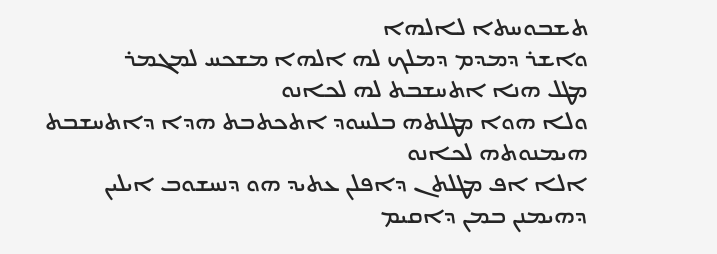ܬܫܒܘܚܬܐ ܠܐܠܗܐ
ܘܐܫܪ ܕܡܕܡ ܕܡܠܟ ܠܗ ܐܠܗܐ ܡܫܟܚ ܠܡܓܡܪ
ܡܛܠ ܗܢܐ ܐܬܚܫܒܬ ܠܗ ܠܟܐܢܘ
ܘܠܐ ܗܘܐ ܡܛܠܬܗ ܒܠܚܘܕ ܐܬܟܬܒܬ ܗܕܐ ܕܐܬܚܫܒܬ ܗܝܡܢܘܬܗ ܠܟܐܢܘ
ܐܠܐ ܐܦ ܡܛܠܬܢ ܕܐܦܠܢ ܥܬܝܕ ܗܘ ܕܢܚܫܘܒ ܐܝܠܝܢ ܕܗܝܡܢܢ ܒܡܢ ܕܐܩܝܡ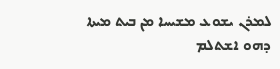ܠܡܪܢ ܝܫܘܥ ܡܫܝܚܐ ܡܢ ܒܝܬ ܡܝܬܐ
ܕܗܘ ܐܫܬܠܡ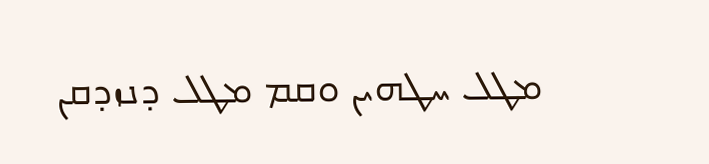ܡܛܠ ܚܛܗܝܢ ܘܩܡ ܡܛܠ ܕܢܙܕܩܢ